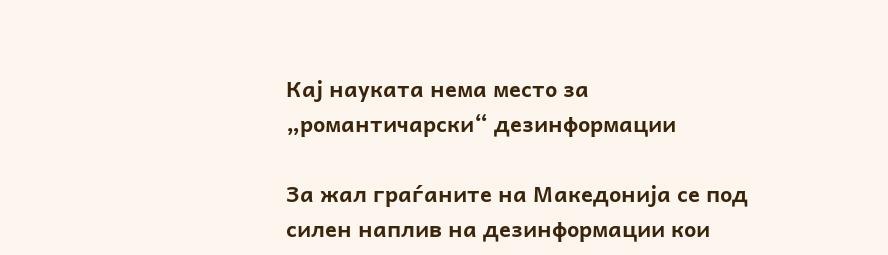Кај науката нема место за „романтичарски“ дезинформации

За жал граѓаните на Македонија се под силен наплив на дезинформации кои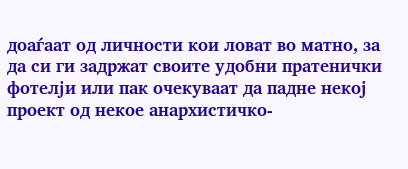доаѓаат од личности кои ловат во матно, за да си ги задржат своите удобни пратенички фотелји или пак очекуваат да падне некој проект од некое анархистичко-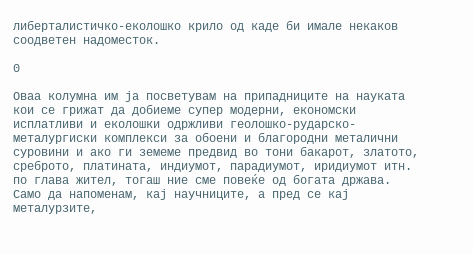либерталистичко-еколошко крило од каде би имале некаков соодветен надоместок.

0

Оваа колумна им ја посветувам на припадниците на науката кои се грижат да добиеме супер модерни, економски исплатливи и еколошки одржливи геолошко-рударско-металургиски комплекси за обоени и благородни металични суровини и ако ги земеме предвид во тони бакарот, златото, среброто, платината, индиумот, парадиумот, иридиумот итн. по глава жител, тогаш ние сме повеќе од богата држава. Само да напоменам, кај научниците, а пред се кај металурзите,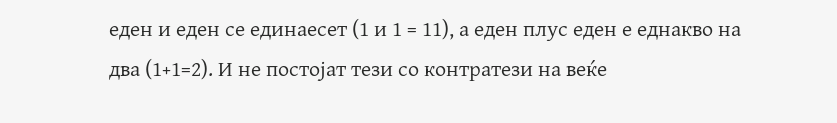еден и еден се единаесет (1 и 1 = 11), а еден плус еден е еднакво на два (1+1=2). И не постојат тези со контратези на веќе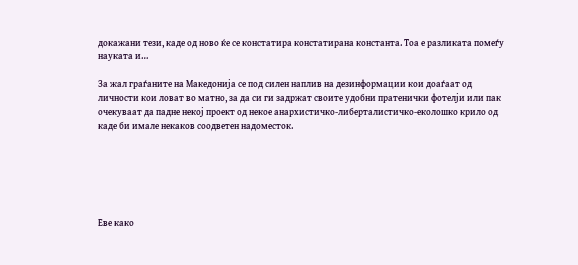докажани тези, каде од ново ќе се констатира констатирана константа. Тоа е разликата помеѓу науката и…

За жал граѓаните на Македонија се под силен наплив на дезинформации кои доаѓаат од личности кои ловат во матно, за да си ги задржат своите удобни пратенички фотелји или пак очекуваат да падне некој проект од некое анархистичко-либерталистичко-еколошко крило од каде би имале некаков соодветен надоместок.






Еве како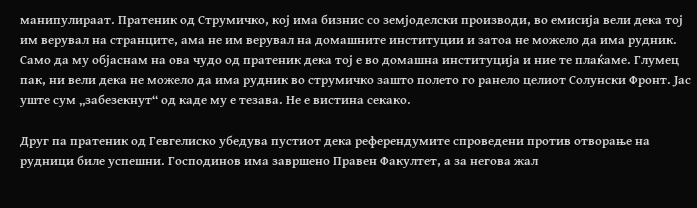манипулираат. Пратеник од Струмичко, кој има бизнис со земјоделски производи, во емисија вели дека тој им верувал на странците, ама не им верувал на домашните институции и затоа не можело да има рудник. Само да му објаснам на ова чудо од пратеник дека тој е во домашна институција и ние те плаќаме. Глумец пак, ни вели дека не можело да има рудник во струмичко зашто полето го ранело целиот Солунски Фронт. Јас уште сум „забезекнут“ од каде му е тезава. Не е вистина секако.

Друг па пратеник од Гевгелиско убедува пустиот дека референдумите спроведени против отворање на рудници биле успешни. Господинов има завршено Правен Факултет, а за негова жал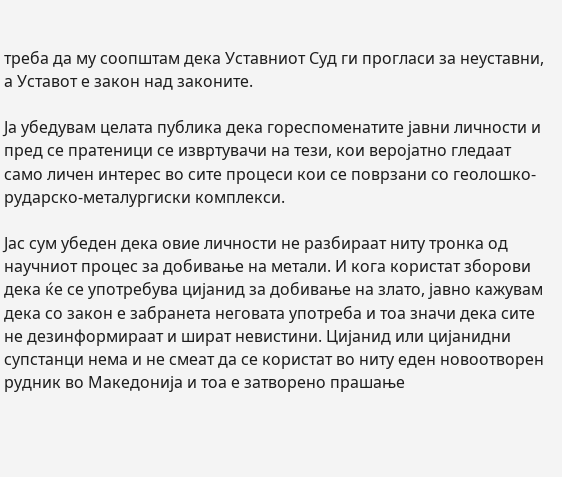треба да му соопштам дека Уставниот Суд ги прогласи за неуставни, а Уставот е закон над законите.

Ја убедувам целата публика дека гореспоменатите јавни личности и пред се пратеници се извртувачи на тези, кои веројатно гледаат само личен интерес во сите процеси кои се поврзани со геолошко-рударско-металургиски комплекси.

Јас сум убеден дека овие личности не разбираат ниту тронка од научниот процес за добивање на метали. И кога користат зборови дека ќе се употребува цијанид за добивање на злато, јавно кажувам дека со закон е забранета неговата употреба и тоа значи дека сите не дезинформираат и шират невистини. Цијанид или цијанидни супстанци нема и не смеат да се користат во ниту еден новоотворен рудник во Македонија и тоа е затворено прашање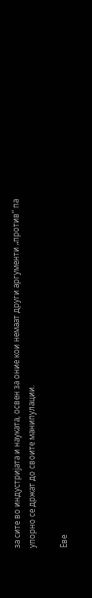за сите во индустријата и науката, освен за оние кои немаат други аргументи „против“ па упорно се држат до своите манипулации.

Еве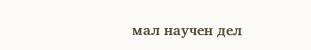мал научен дел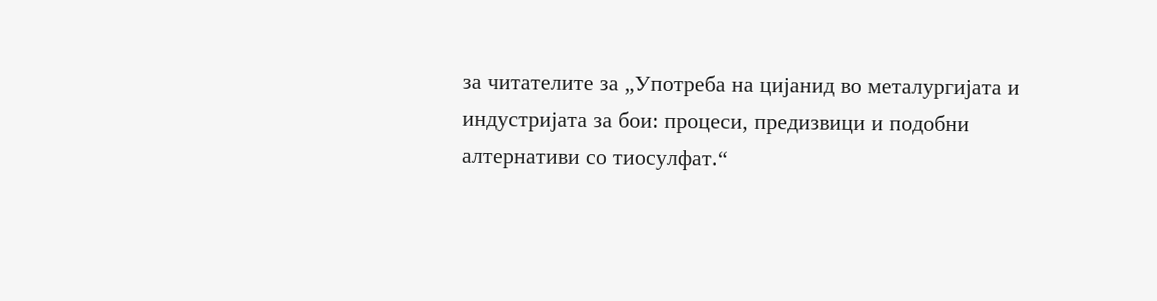за читателите за „Употреба на цијанид во металургијата и индустријата за бои: процеси, предизвици и подобни алтернативи со тиосулфат.“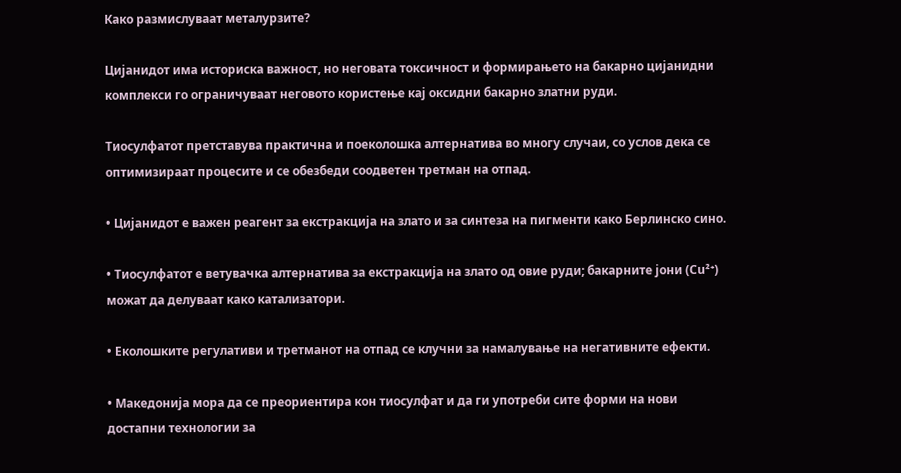Како размислуваат металурзите?

Цијанидот има историска важност, но неговата токсичност и формирањето на бакарно цијанидни комплекси го ограничуваат неговото користење кај оксидни бакарно златни руди.

Тиосулфатот претставува практична и поеколошка алтернатива во многу случаи, со услов дека се оптимизираат процесите и се обезбеди соодветен третман на отпад.

• Цијанидот е важен реагент за екстракција на злато и за синтеза на пигменти како Берлинско сино.

• Тиосулфатот е ветувачка алтернатива за екстракција на злато од овие руди; бакарните јони (Cu²⁺) можат да делуваат како катализатори.

• Еколошките регулативи и третманот на отпад се клучни за намалување на негативните ефекти.

• Македонија мора да се преориентира кон тиосулфат и да ги употреби сите форми на нови достапни технологии за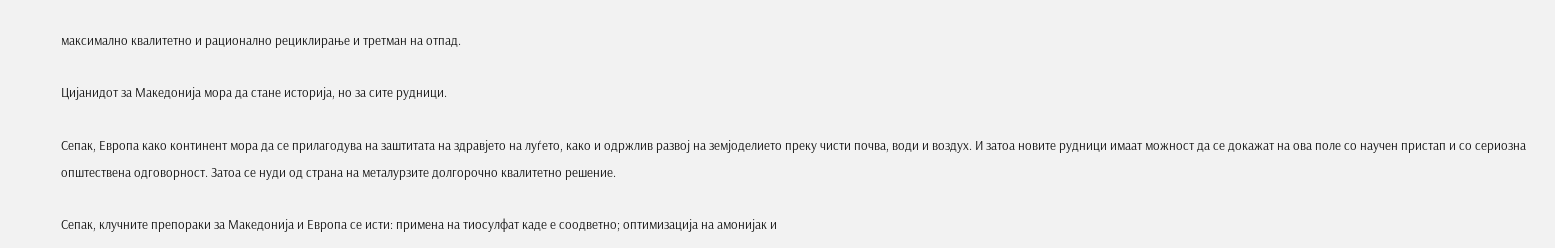максимално квалитетно и рационално рециклирање и третман на отпад.

Цијанидот за Македонија мора да стане историја, но за сите рудници.

Сепак, Европа како континент мора да се прилагодува на заштитата на здравјето на луѓето, како и одржлив развој на земјоделието преку чисти почва, води и воздух. И затоа новите рудници имаат можност да се докажат на ова поле со научен пристап и со сериозна општествена одговорност. Затоа се нуди од страна на металурзите долгорочно квалитетно решение.

Сепак, клучните препораки за Македонија и Европа се исти: примена на тиосулфат каде е соодветно; оптимизација на амонијак и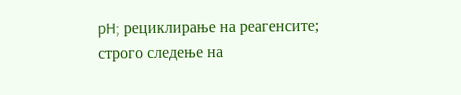pH; рециклирање на реагенсите; строго следење на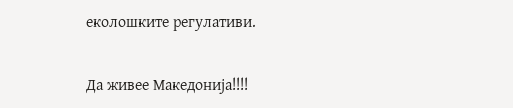еколошките регулативи.

Да живее Македонија!!!!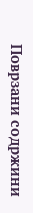Поврзани содржини